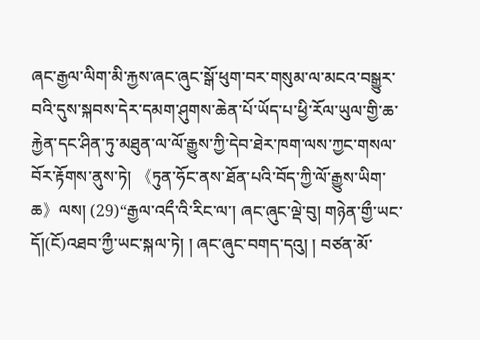ཞང་རྒྱལ་ལིག་མི་རྐྱས་ཞང་ཞུང་སྒོ་ཕུག་བར་གསུམ་ལ་མངའ་བསྒྱུར་བའི་དུས་སྐབས་དེར་དམག་ཤུགས་ཆེན་པོ་ཡོད་པ་ཕྱི་རོལ་ཡུལ་གྱི་ཆ་རྐྱེན་དང་ཤིན་ཏུ་མཐུན་ལ་ལོ་རྒྱུས་ཀྱི་དེབ་ཐེར་ཁག་ལས་ཀྱང་གསལ་བོར་རྟོགས་ནུས་ཏེ། 《ཏུན་ཧོང་ནས་ཐོན་པའི་བོད་ཀྱི་ལོ་རྒྱུས་ཡིག་ཆ》ལས། (29)“རྒྱལ་འདྀ་འི་རིང་ལ་། ཞང་ཞུང་ལྡེ་བུ། གཉེན་གྱྀ་ཡང་དོ།(ངོ)འཐབ་ཀྱྀ་ཡང་སྐལ་ཏེ། ། ཞང་ཞུང་བགད་དའུ། ། བཙན་མོ་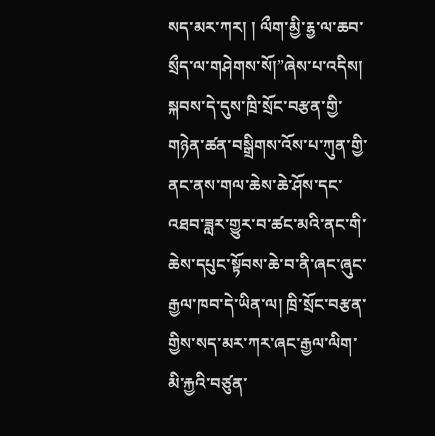སད་མར་ཀར། ། ལྀག་མྱི་རྷྱ་ལ་ཆབ་སྲྀད་ལ་གཤེགས་སོ།”ཞེས་པ་འདིས། སྐབས་དེ་དུས་ཁྲི་སྲོང་བརྩན་གྱི་གཉེན་ཚན་བསྒྲིགས་འོས་པ་ཀུན་གྱི་ནང་ནས་གལ་ཆེས་ཆེ་ཤོས་དང་འཐབ་ཟླར་གྱུར་བ་ཚང་མའི་ནང་གི་ཆེས་དཔུང་སྟོབས་ཆེ་བ་ནི་ཞང་ཞུང་རྒྱལ་ཁབ་དེ་ཡིན་ལ། ཁྲི་སྲོང་བརྩན་གྱིས་སད་མར་ཀར་ཞང་རྒྱལ་ལིག་མི་རྐྱའི་བཙུན་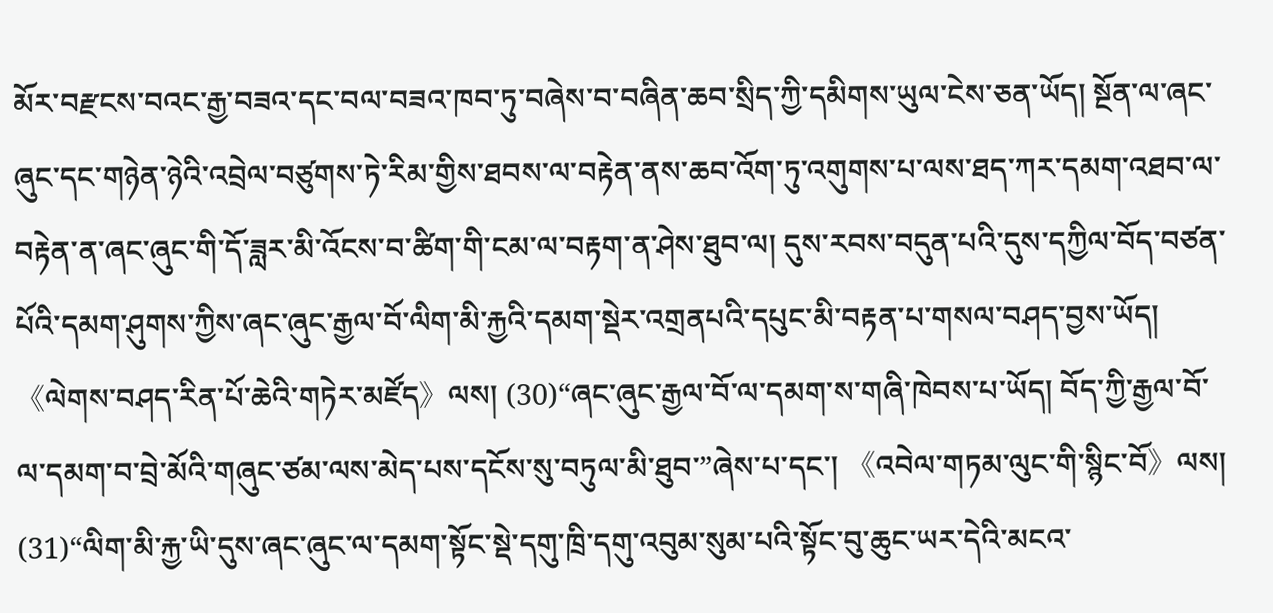མོར་བརྫངས་བའང་རྒྱ་བཟའ་དང་བལ་བཟའ་ཁབ་ཏུ་བཞེས་བ་བཞིན་ཆབ་སྲིད་ཀྱི་དམིགས་ཡུལ་ངེས་ཅན་ཡོད། སྔོན་ལ་ཞང་ཞུང་དང་གཉེན་ཉེའི་འབྲེལ་བཙུགས་ཏེ་རིམ་གྱིས་ཐབས་ལ་བརྟེན་ནས་ཆབ་འོག་ཏུ་འགུགས་པ་ལས་ཐད་ཀར་དམག་འཐབ་ལ་བརྟེན་ན་ཞང་ཞུང་གི་དོ་ཟླར་མི་འོངས་བ་ཚིག་གི་ངམ་ལ་བརྟག་ན་ཤེས་ཐུབ་ལ། དུས་རབས་བདུན་པའི་དུས་དཀྱིལ་བོད་བཙན་པོའི་དམག་ཤུགས་ཀྱིས་ཞང་ཞུང་རྒྱལ་བོ་ལིག་མི་རྐྱའི་དམག་སྡེར་འགྲནཔའི་དཔུང་མི་བརྟན་པ་གསལ་བཤད་བྱས་ཡོད།《ལེགས་བཤད་རིན་པོ་ཆེའི་གཏེར་མཛོད》ལས། (30)“ཞང་ཞུང་རྒྱལ་བོ་ལ་དམག་ས་གཞི་ཁེབས་པ་ཡོད། བོད་ཀྱི་རྒྱལ་བོ་ལ་དམག་བ་བྲེ་མོའི་གཞུང་ཙམ་ལས་མེད་པས་དངོས་སུ་བཏུལ་མི་ཐུབ་”ཞེས་པ་དང་། 《འབེལ་གཏམ་ལུང་གི་སྙིང་བོ》ལས། (31)“ལིག་མི་རྐྱ་ཡི་དུས་ཞང་ཞུང་ལ་དམག་སྟོང་སྡེ་དགུ་ཁྲི་དགུ་འབུམ་སུམ་པའི་སྟོང་བུ་ཆུང་ཡར་དེའི་མངའ་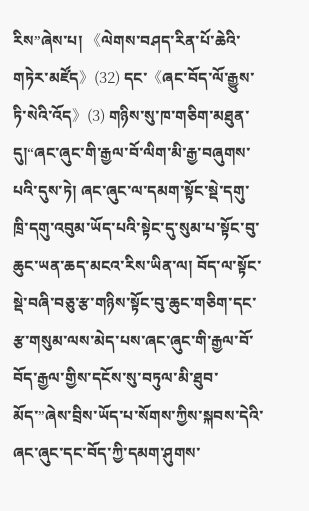རིས”ཞེས་པ། 《ལེགས་བཤད་རིན་པོ་ཆེའི་གཏེར་མཛོད》(32) དང་《ཞང་བོད་ལོ་རྒྱུས་ཏི་སེའི་འོད》(3) གཉིས་སུ་ཁ་གཅིག་མཐུན་དུ།“ཞང་ཞུང་གི་རྒྱལ་བོ་ལིག་མི་རྒྱ་བཞུགས་པའི་དུས་ཏེ། ཞང་ཞུང་ལ་དམག་སྟོང་སྡེ་དགུ་ཁྲི་དགུ་འབུམ་ཡོད་པའི་སྟེང་དུ་སུམ་པ་སྟོང་བུ་ཆུང་ཡན་ཆད་མངའ་རིས་ཡིན་ལ། བོད་ལ་སྟོང་སྡེ་བཞི་བཅུ་རྩ་གཉིས་སྟོང་བུ་ཆུང་གཅིག་དང་རྩ་གསུམ་ལས་མེད་པས་ཞང་ཞུང་གི་རྒྱལ་བོ་བོད་རྒྱལ་གྱིས་དངོས་སུ་བཏུལ་མི་ཐུབ་མོད་”ཞེས་བྲིས་ཡོད་པ་སོགས་ཀྱིས་སྐབས་དེའི་ཞང་ཞུང་དང་བོད་ཀྱི་དམག་ཤུགས་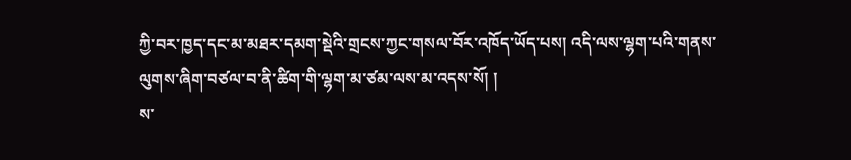ཀྱི་བར་ཁྱད་དང་མ་མཐར་དམག་སྡེའི་གྲངས་ཀྱང་གསལ་བོར་འཁོད་ཡོད་པས། འདི་ལས་ལྷག་པའི་གནས་ལུགས་ཞིག་བཙལ་བ་ནི་ཚིག་གི་ལྷག་མ་ཙམ་ལས་མ་འདས་སོ། །
ས་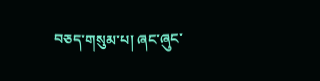བཅད་གསུམ་པ། ཞང་ཞུང་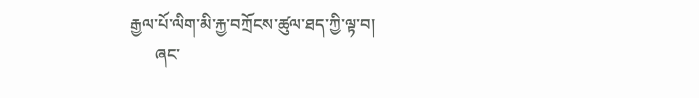རྒྱལ་པོ་ལིག་མི་རྐྱ་བཀྲོངས་ཚུལ་ཐད་ཀྱི་ལྟ་བ།
      ཞང་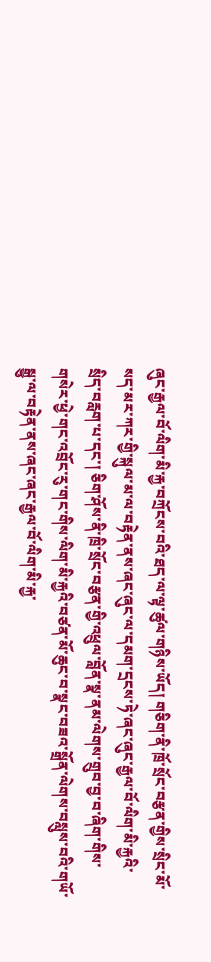ཞུང་རྒྱལ་བོ་ལིག་མི་རྐྱ་བཀྲོངས་བའི་ཐད་ལ་ལྟ་ཚུལ་གཉིས་ཡོད། གཅིག་ནི་ཁྲོ་སྲོང་བརྩན་གྱིས་སྲིང་མོ་སད་མར་ཀར་གྱི་སྐུལ་མ་ལ་བརྟེན་ནས་ཞང་ཞུང་ལ་དམག་དྲངས་ཏེ་ཞང་ཞུང་རྒྱལ་བོ་ལིག་མི་རྐྱའི་སྲིད་བརླག་པ་དང་། ཅིག་ཤོས་ནི་ཁྲི་སྲོང་བརྩན་གྱི་འཕྲུལ་བློན་སྣ་ནམ་ལེགས་གྲུབ་བྱ་བ་ཞིག་གིས་གསེར་ཕྱེ་གང་འབྲོང་རུ་གང་གིས་ལིག་མི་རྐྱའི་བཙན་མོ་ཆུང་བ་སྣང་བཟའ་སྒྲོན་ལེགས་བསླུས་བའི་གཡོ་སྒྱུ་ལ་བརྟེན་ནས་ཞང་ཞང་རྒྱལ་བོ་ལིག་མི་རྐྱ་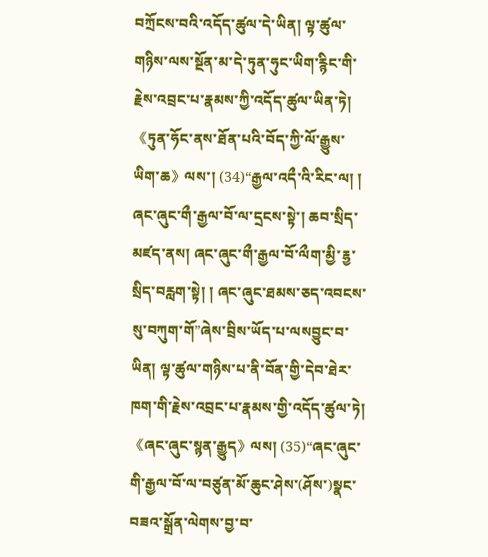བཀྲོངས་བའི་འདོད་ཚུལ་དེ་ཡིན། ལྟ་ཚུལ་གཉིས་ལས་སྔོན་མ་དེ་ཏུན་ཧུང་ཡིག་རྙིང་གི་རྗེས་འབྲང་པ་རྣམས་ཀྱི་འདོད་ཚུལ་ཡིན་ཏེ།《ཏུན་ཧོང་ནས་ཐོན་པའི་བོད་ཀྱི་ལོ་རྒྱུས་ཡིག་ཆ》ལས་། (34)“རྒྱལ་འདྀ་འི་རིང་ལ། ། ཞང་ཞུང་གྀ་རྒྱལ་བོ་ལ་དྲངས་སྟེ་། ཆབ་སྲིད་མཛད་ནས། ཞང་ཞུང་གྀ་རྒྱལ་བོ་ལྀག་མྱི་རྷྱ་སྲིད་བརླག་སྟེ། ། ཞང་ཞུང་ཐམས་ཅད་འབངས་སུ་བཀུག་གོ”ཞེས་བྲིས་ཡོད་པ་ལསབྱུང་བ་ཡིན། ལྟ་ཚུལ་གཉིས་པ་ནི་བོན་གྱི་དེབ་ཐེར་ཁག་གི་རྗེས་འབྲང་པ་རྣམས་གྱི་འདོད་ཚུལ་ཏེ། 《ཞང་ཞུང་སྙན་རྒྱུད》ལས། (35)“ཞང་ཞུང་གི་རྒྱལ་བོ་ལ་བཙུན་མོ་ཆུང་ཤེས་(ཤོས་)སྣང་བཟའ་སྒྲོན་ལེགས་བྱ་བ་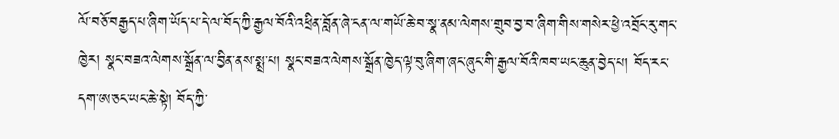ལོ་བཅོ་བརྒྱད་པ་ཞིག་ཡོད་པ་དེ་ལ་བོད་ཀྱི་རྒྱལ་བོའི་འཕྲིན་བློན་ཞེ་ངན་ལ་གཡོ་ཆེ་བ་སྣ་ནམ་ལེགས་གྲུབ་བྱ་བ་ཞིག་གིས་གསེར་ཕྱེ་འབྲོང་རུ་གང་ཁྱེར། སྣང་བཟའ་ལེགས་སྒྲོན་ལ་བྱིན་ནས་སྨྲ་པ། སྣང་བཟའ་ལེགས་སྒྲོན་ཁྱེད་ལྟ་བུ་ཞིག་ཞང་ཞུང་གི་རྒྱལ་བོའི་ཁབ་ཡང་ཆུན་བྱེད་པ། བོད་རང་དག་ཨ་ཅང་ཡང་ཆེ་སྟེ། བོད་ཀྱི་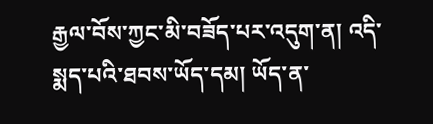རྒྱལ་བོས་ཀྱང་མི་བཟོད་པར་འདུག་ན། འདི་སྨད་པའི་ཐབས་ཡོད་དམ། ཡོད་ན་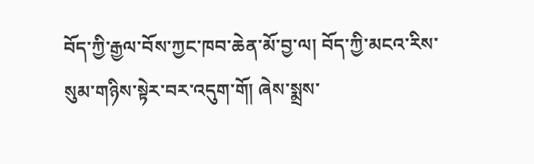བོད་ཀྱི་རྒྱལ་བོས་ཀྱང་ཁབ་ཆེན་མོ་བྱ་ལ། བོད་ཀྱི་མངའ་རིས་སུམ་གཉིས་སྟེར་བར་འདུག་གོ། ཞེས་སྨྲས་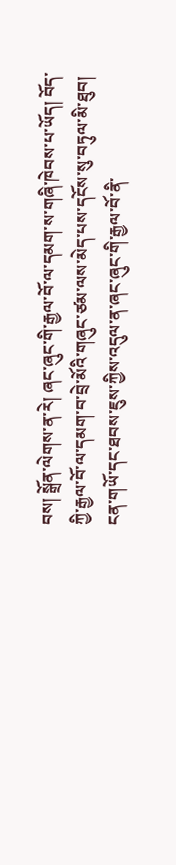བས། སྒྲོན་ལེགས་ན་རེ། ཞང་ཞུང་གི་རྒྱལ་བོ་ལ་དམག་ས་གཞི་ཁེབས་པ་ཡོད། བོད་ཀྱི་རྒྱལ་བོ་ལ་དམག་བ་བྲེ་མོའི་གཞུང་ཙམ་ལས་མེད་པས་དངོས་སུ་བཏུལ་མི་ཐུབ། ངན་གཡོ་དང་ཐབས་ཇུས་ཀྱིས་འདུལ་ན་ཞང་ཞུང་གི་རྒྱལ་བོ་ནི་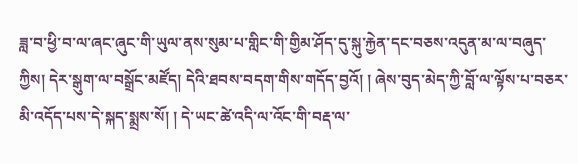ཟླ་བ་ཕྱི་བ་ལ་ཞང་ཞུང་གི་ཡུལ་ནས་སུམ་པ་གླིང་གི་གྱིམ་ཤོད་དུ་སྐུ་རྐྱེན་དང་བཅས་འདུན་མ་ལ་བཞུད་ཀྱིས། དེར་སྒུག་ལ་བསྒྲོང་མཛོད། དེའི་ཐབས་བདག་གིས་གདོད་བྱའོ། ། ཞེས་བུད་མེད་ཀྱི་བློ་ལ་ལྟོས་པ་བཅར་མི་འདོད་པས་དེ་སྐད་སྨྲས་སོ། ། དེ་ཡང་ཚེ་འདི་ལ་འོང་གི་བརྡ་ལ་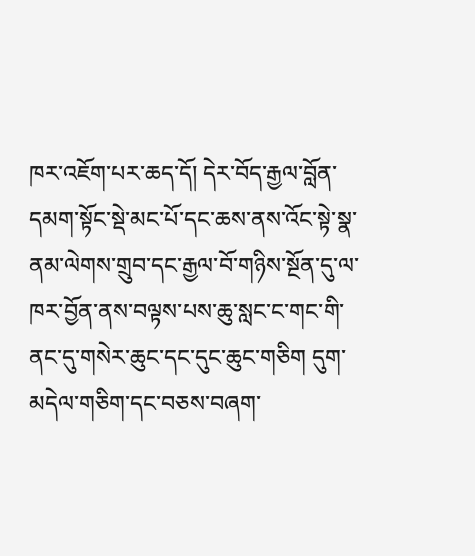ཁར་འཇོག་པར་ཆད་དོ། དེར་བོད་རྒྱལ་བློན་དམག་སྟོང་སྡེ་མང་པོ་དང་ཆས་ནས་འོང་སྟེ་སྣ་ནམ་ལེགས་གྲུབ་དང་རྒྱལ་བོ་གཉིས་སྔོན་དུ་ལ་ཁར་བྱོན་ནས་བལྟས་པས་ཆུ་སླང་ང་གང་གི་ནང་དུ་གསེར་ཆུང་དང་དུང་ཆུང་གཅིག དུག་མདེལ་གཅིག་དང་བཅས་བཞག་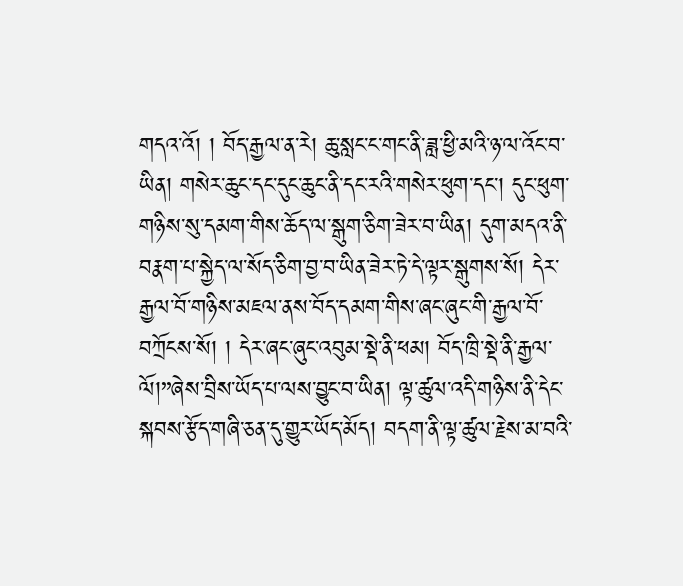གདའ་འོ། ། བོད་རྒྱལ་ན་རེ། ཆུ་སླང་ང་གང་ནི་ཟླ་ཕྱི་མའི་ཉ་ལ་འོང་བ་ཡིན། གསེར་ཆུང་དང་དུང་ཆུང་ནི་དང་རའི་གསེར་ཕུག་དང་། དུང་ཕུག་གཉིས་སུ་དམག་གིས་ཆོད་ལ་སྒུག་ཅིག་ཟེར་བ་ཡིན། དུག་མདའ་ནི་བརྣག་པ་སྐྱེད་ལ་སོད་ཅིག་བྱ་བ་ཡིན་ཟེར་ཏེ་དེ་ལྟར་སྒུགས་སོ། དེར་རྒྱལ་བོ་གཉིས་མཇལ་ནས་བོད་དམག་གིས་ཞང་ཞུང་གི་རྒྱལ་བོ་བཀྲོངས་སོ། ། དེར་ཞང་ཞུང་འབུམ་སྡེ་ནི་ཕམ། བོད་ཁྲི་སྡེ་ནི་རྒྱལ་ལོ།”ཞེས་བྲིས་ཡོད་པ་ལས་བྱུང་བ་ཡིན། ལྟ་ཚུལ་འདི་གཉིས་ནི་དེང་སྐབས་རྩོད་གཞི་ཅན་དུ་གྱུར་ཡོད་མོད། བདག་ནི་ལྟ་ཚུལ་རྗེས་མ་བའི་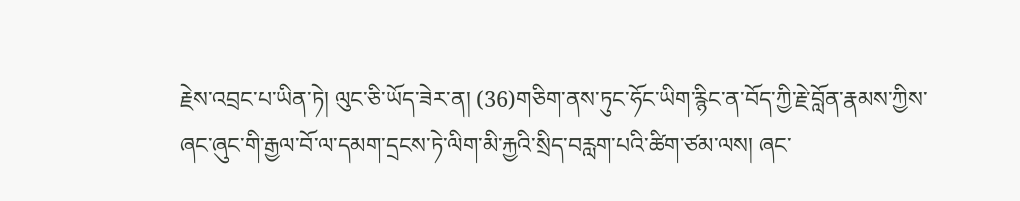རྗེས་འབྲང་པ་ཡིན་ཏེ། ལུང་ཅི་ཡོད་ཟེར་ན། (36)གཅིག་ནས་ཏུང་ཧོང་ཡིག་རྙིང་ན་བོད་ཀྱི་རྗེ་བློན་རྣམས་ཀྱིས་ཞང་ཞུང་གི་རྒྱལ་བོ་ལ་དམག་དྲངས་ཏེ་ལིག་མི་རྐྱའི་སྲིད་བརླག་པའི་ཚིག་ཙམ་ལས། ཞང་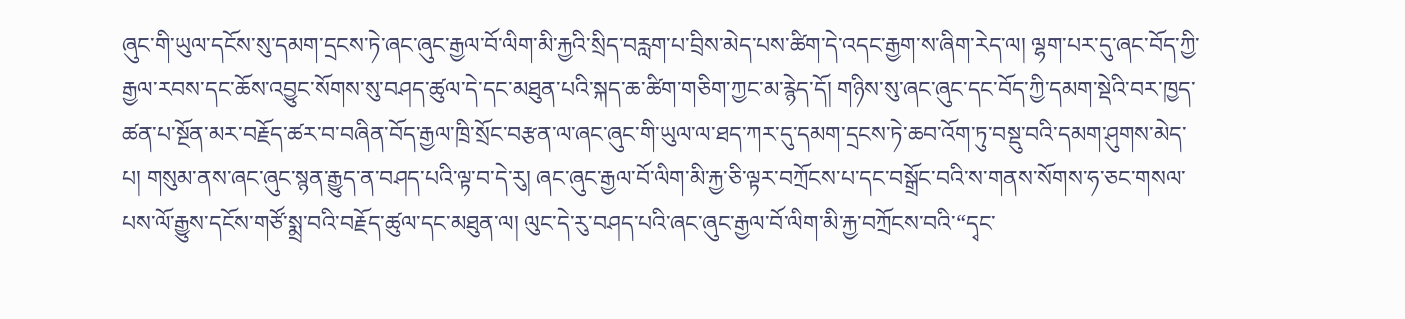ཞུང་གི་ཡུལ་དངོས་སུ་དམག་དྲངས་ཏེ་ཞང་ཞུང་རྒྱལ་བོ་ལིག་མི་རྐྱའི་སྲིད་བརླག་པ་བྲིས་མེད་པས་ཚིག་དེ་འདང་རྒྱག་ས་ཞིག་རེད་ལ། ལྷག་པར་དུ་ཞང་བོད་ཀྱི་རྒྱལ་རབས་དང་ཆོས་འབྱུང་སོགས་སུ་བཤད་ཚུལ་དེ་དང་མཐུན་པའི་སྐད་ཆ་ཚིག་གཅིག་ཀྱང་མ་རྙེད་དོ། གཉིས་སུ་ཞང་ཞུང་དང་བོད་ཀྱི་དམག་སྡེའི་བར་ཁྱད་ཚན་པ་སྔོན་མར་བརྗོད་ཚར་བ་བཞིན་བོད་རྒྱལ་ཁྲི་སྲོང་བརྩན་ལ་ཞང་ཞུང་གི་ཡུལ་ལ་ཐད་ཀར་དུ་དམག་དྲངས་ཏེ་ཆབ་འོག་ཏུ་བསྡུ་བའི་དམག་ཤུགས་མེད་པ། གསུམ་ནས་ཞང་ཞུང་སྙན་རྒྱུད་ན་བཤད་པའི་ལྟ་བ་དེ་རུ། ཞང་ཞུང་རྒྱལ་བོ་ལིག་མི་རྐྱ་ཅི་ལྟར་བཀྲོངས་པ་དང་བསྒྲོང་བའི་ས་གནས་སོགས་ཧ་ཅང་གསལ་པས་ལོ་རྒྱུས་དངོས་གཙོ་སྨྲ་བའི་བརྗོད་ཚུལ་དང་མཐུན་ལ། ལུང་དེ་རུ་བཤད་པའི་ཞང་ཞུང་རྒྱལ་བོ་ལིག་མི་རྐྱ་བཀྲོངས་བའི་“དྭང་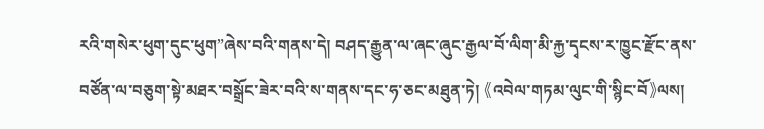རའི་གསེར་ཕུག་དུང་ཕུག”ཞེས་བའི་གནས་དེ། བཤད་རྒྱུན་ལ་ཞང་ཞུང་རྒྱལ་བོ་ལིག་མི་རྐྱ་དྭངས་ར་ཁྱུང་རྫོང་ནས་བཙོན་ལ་བཅུག་སྟེ་མཐར་བསྒྲོང་ཟེར་བའི་ས་གནས་དང་ཧ་ཅང་མཐུན་ཏེ། 《འབེལ་གཏམ་ལུང་གི་སྙིང་བོ》ལས།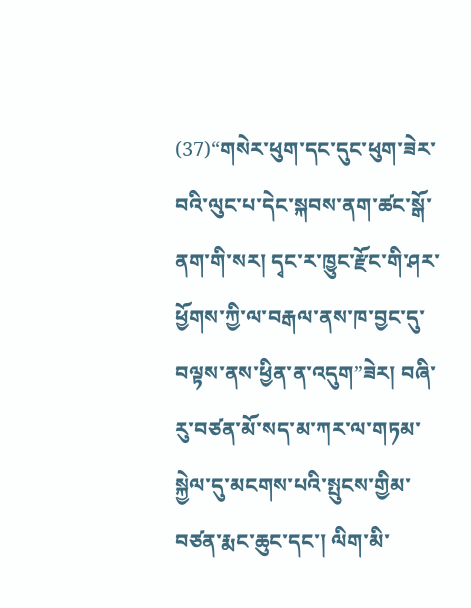(37)“གསེར་ཕུག་དང་དུང་ཕུག་ཟེར་བའི་ལུང་པ་དེང་སྐབས་ནག་ཚང་སྒོ་ནག་གི་སར། དྭང་ར་ཁྱུང་རྫོང་གི་ཤར་ཕྱོགས་ཀྱི་ལ་བརྒལ་ནས་ཁ་བྱང་དུ་བལྟས་ནས་ཕྱིན་ན་འདུག”ཟེར། བཞི་རུ་བཙན་མོ་སད་མ་ཀར་ལ་གཏམ་སྐྱེལ་དུ་མངགས་པའི་སྤུངས་གྱིམ་བཙན་རྨང་ཆུང་དང་། ལིག་མི་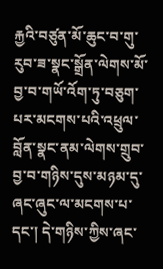རྐྱའི་བཙུན་མོ་ཆུང་བ་གུ་རུབ་ཟ་སྣང་སྒྲོན་ལེགས་མོ་བྱ་བ་གཡོ་འོག་ཏུ་བཅུག་པར་མངགས་པའི་འཕྲུལ་བློན་སྣང་ནམ་ལེགས་གྲུབ་བྱ་བ་གཉིས་དུས་མཉམ་དུ་ཞང་ཞུང་ལ་མངགས་པ་དང་། དེ་གཉིས་ཀྱིས་ཞང་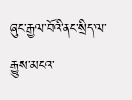ཞུང་རྒྱལ་བོའི་ནང་སྲིད་ལ་རྒྱུས་མངའ་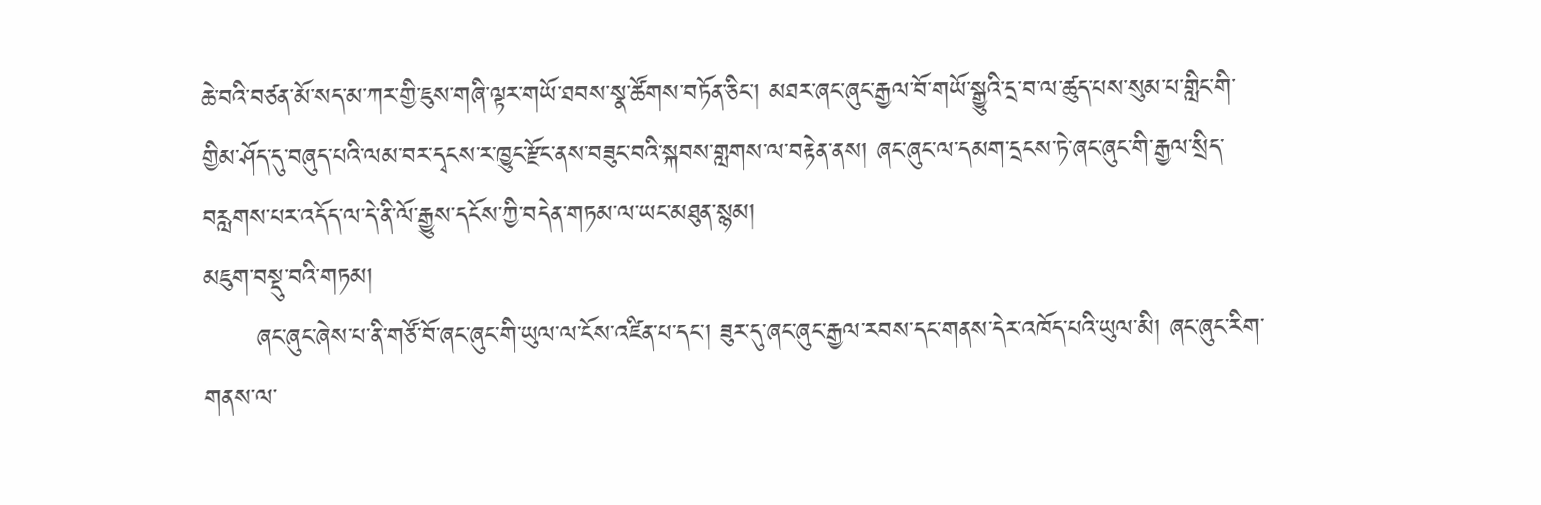ཆེ་བའི་བཙན་མོ་སད་མ་ཀར་གྱི་ཇུས་གཞི་ལྟར་གཡོ་ཐབས་སྣ་ཚོགས་བཏོན་ཅིང་། མཐར་ཞང་ཞུང་རྒྱལ་བོ་གཡོ་སྒྱུའི་དྲ་བ་ལ་ཚུད་པས་སུམ་པ་གླིང་གི་གྱིམ་ཤོད་དུ་བཞུད་པའི་ལམ་བར་དྭངས་ར་ཁྱུང་རྫོང་ནས་བཟུང་བའི་སྐབས་གླགས་ལ་བརྟེན་ནས། ཞང་ཞུང་ལ་དམག་དྲངས་ཏེ་ཞང་ཞུང་གི་རྒྱལ་སྲིད་བརླགས་པར་འདོད་ལ་དེ་ནི་ལོ་རྒྱུས་དངོས་ཀྱི་བདེན་གཏམ་ལ་ཡང་མཐུན་སྙམ།
མཇུག་བསྡུ་བའི་གཏམ།
      ཞང་ཞུང་ཞེས་པ་ནི་གཙོ་བོ་ཞང་ཞུང་གི་ཡུལ་ལ་ངོས་འཛིན་པ་དང་། ཟུར་དུ་ཞང་ཞུང་རྒྱལ་རབས་དང་གནས་དེར་འཁོད་པའི་ཡུལ་མི། ཞང་ཞུང་རིག་གནས་ལ་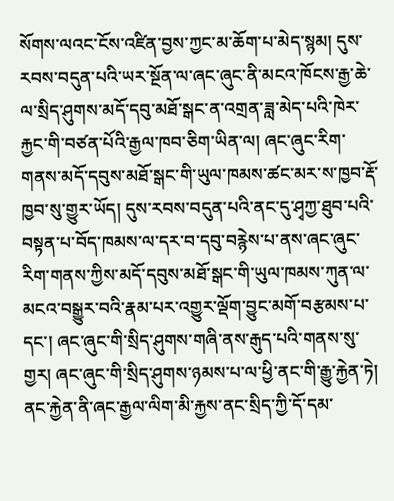སོགས་ལའང་ངོས་འཛིན་བྱས་ཀྱང་མ་ཆོག་པ་མེད་སྙམ། དུས་རབས་བདུན་པའི་ཡར་སྔོན་ལ་ཞང་ཞུང་ནི་མངའ་ཁོངས་རྒྱ་ཆེ་ལ་སྲིད་ཤུགས་མདོ་དབུ་མཐོ་སྒང་ན་འགྲན་ཟླ་མེད་པའི་ཁེར་རྐྱང་གི་བཙན་པོའི་རྒྱལ་ཁབ་ཅིག་ཡིན་ལ། ཞང་ཞུང་རིག་གནས་མདོ་དབུས་མཐོ་སྒང་གི་ཡུལ་ཁམས་ཚང་མར་ས་ཁྱབ་རྡོ་ཁྱབ་སུ་གྱུར་ཡོད། དུས་རབས་བདུན་པའི་ནང་དུ་ཤྭཀྱ་ཐུབ་པའི་བསྟན་པ་བོད་ཁམས་ལ་དར་བ་དབུ་བརྙེས་པ་ནས་ཞང་ཞུང་རིག་གནས་ཀྱིས་མདོ་དབུས་མཐོ་སྒང་གི་ཡུལ་ཁམས་ཀུན་ལ་མངའ་བསྒྱུར་བའི་རྣམ་པར་འགྱུར་ལྡོག་བྱུང་མགོ་བརྩམས་པ་དང་། ཞང་ཞུང་གི་སྲིད་ཤུགས་གཞི་ནས་རྒུད་པའི་གནས་སུ་གྱར། ཞང་ཞུང་གི་སྲིད་ཤུགས་ཉམས་པ་ལ་ཕྱི་ནང་གི་རྒྱུ་རྐྱེན་ཏེ། ནང་རྐྱེན་ནི་ཞང་རྒྱལ་ལིག་མི་རྐྱས་ནང་སྲིད་ཀྱི་དོ་དམ་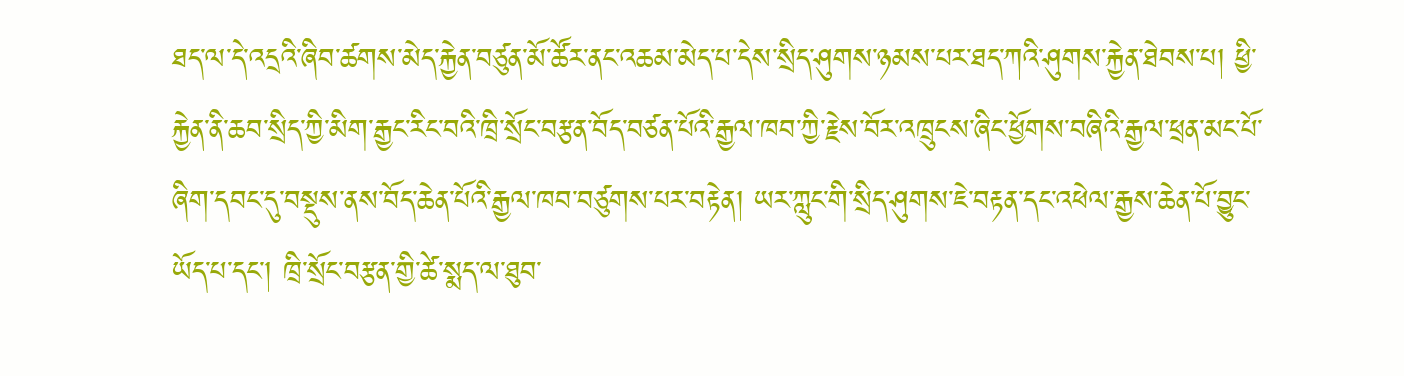ཐད་ལ་དེ་འདྲའི་ཞིབ་ཚགས་མེད་རྐྱེན་བཙུན་མོ་ཚོར་ནང་འཆམ་མེད་པ་དེས་སྲིད་ཤུགས་ཉམས་པར་ཐད་ཀའི་ཤུགས་རྐྱེན་ཐེབས་པ། ཕྱི་རྐྱེན་ནི་ཆབ་སྲིད་ཀྱི་མིག་རྒྱང་རིང་བའི་ཁྲི་སྲོང་བརྩན་བོད་བཙན་པོའི་རྒྱལ་ཁབ་ཀྱི་རྗེས་བོར་འཁྲུངས་ཞིང་ཕྱོགས་བཞིའི་རྒྱལ་ཕྲན་མང་པོ་ཞིག་དབང་དུ་བསྡུས་ནས་བོད་ཆེན་པོའི་རྒྱལ་ཁབ་བཙུགས་པར་བརྟེན། ཡར་ཀླུང་གི་སྲིད་ཤུགས་ཇེ་བརྟན་དང་འཕེལ་རྒྱས་ཆེན་པོ་བྱུང་ཡོད་པ་དང་། ཁྲི་སྲོང་བརྩན་གྱི་ཚེ་སྨད་ལ་ཐུབ་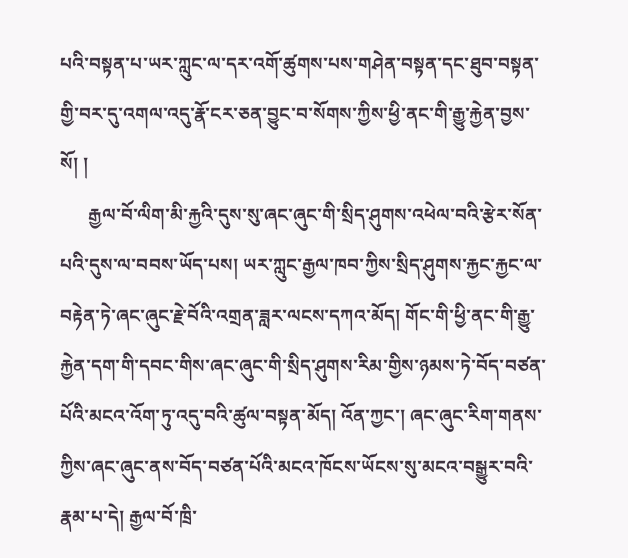པའི་བསྟན་པ་ཡར་ཀླུང་ལ་དར་འགོ་ཚུགས་པས་གཤེན་བསྟན་དང་ཐུབ་བསྟན་གྱི་བར་དུ་འགལ་འདུ་རྣོ་ངར་ཅན་བྱུང་བ་སོགས་ཀྱིས་ཕྱི་ནང་གི་རྒྱུ་རྐྱེན་བྱས་སོ། །
      རྒྱལ་བོ་ལིག་མི་རྐྱའི་དུས་སུ་ཞང་ཞུང་གི་སྲིད་ཤུགས་འཕེལ་བའི་རྩེར་སོན་པའི་དུས་ལ་བབས་ཡོད་པས། ཡར་ཀླུང་རྒྱལ་ཁབ་ཀྱིས་སྲིད་ཤུགས་རྐྱང་རྐྱང་ལ་བརྟེན་ཏེ་ཞང་ཞུང་རྗེ་བོའི་འགྲན་ཟླར་ལངས་དཀའ་མོད། གོང་གི་ཕྱི་ནང་གི་རྒྱུ་རྐྱེན་དག་གི་དབང་གིས་ཞང་ཞུང་གི་སྲིད་ཤུགས་རིམ་གྱིས་ཉམས་ཏེ་བོད་བཙན་པོའི་མངའ་འོག་ཏུ་འདུ་བའི་ཚུལ་བསྟན་མོད། འོན་ཀྱང་། ཞང་ཞུང་རིག་གནས་ཀྱིས་ཞང་ཞུང་ནས་བོད་བཙན་པོའི་མངའ་ཁོངས་ཡོངས་སུ་མངའ་བསྒྱུར་བའི་རྣམ་པ་དེ། རྒྱལ་བོ་ཁྲི་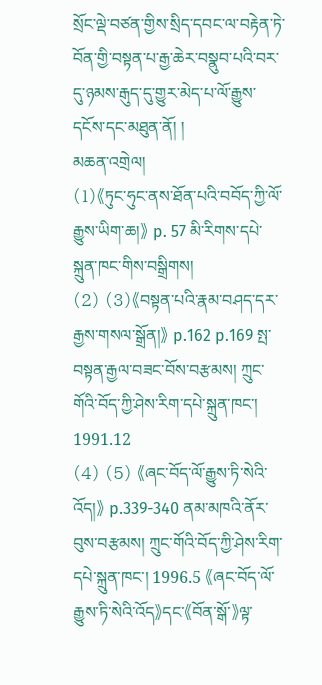སྲོང་ལྡེ་བཙན་གྱིས་སྲིད་དབང་ལ་བརྟེན་ཏེ་བོན་གྱི་བསྟན་པ་རྒྱ་ཆེར་བསྣུབ་པའི་བར་དུ་ཉམས་རྒུད་དུ་གྱུར་མེད་པ་ལོ་རྒྱུས་དངོས་དང་མཐུན་ནོ། །
མཆན་འགྲེལ།
(1)《ཏུང་ཧུང་ནས་ཐོན་པའི་བབོད་ཀྱི་ལོ་རྒྱུས་ཡིག་ཆ།》 p. 57 མི་རིགས་དཔེ་སྐྲུན་ཁང་གིས་བསྒྲིགས།
(2) (3)《བསྟན་པའི་རྣམ་བཤད་དར་རྒྱས་གསལ་སྒྲོན།》 p.162 p.169 སྤ་བསྟན་རྒྱལ་བཟང་བོས་བརྩམས། ཀྲུང་གོའི་བོད་ཀྱི་ཤེས་རིག་དཔེ་སྐྲུན་ཁང་། 1991.12
(4) (5) 《ཞང་བོད་ལོ་རྒྱུས་ཏི་སེའི་འོད།》 p.339-340 ནམ་མཁའི་ནོར་བུས་བརྩམས། ཀྲུང་གོའི་བོད་ཀྱི་ཤེས་རིག་དཔེ་སྐྲུན་ཁང་། 1996.5 《ཞང་བོད་ལོ་རྒྱུས་ཏི་སེའི་འོད》དང་《བོན་སྒོ་》ལྟ་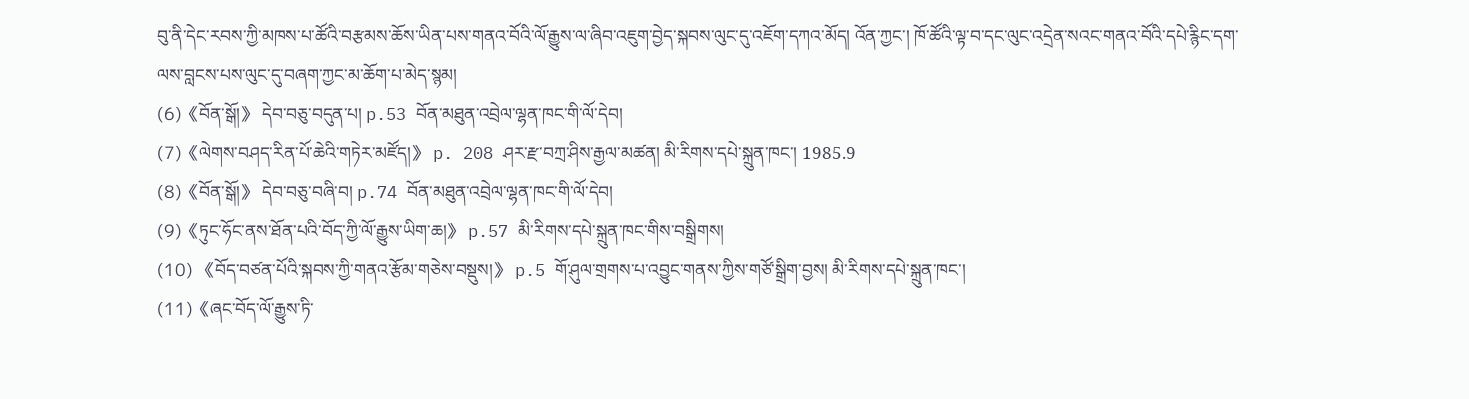བུ་ནི་དེང་རབས་ཀྱི་མཁས་པ་ཚོའི་བརྩམས་ཆོས་ཡིན་པས་གནའ་བོའི་ལོ་རྒྱུས་ལ་ཞིབ་འཇུག་བྱེད་སྐབས་ལུང་དུ་འཇོག་དཀའ་མོད། འོན་ཀྱང་། ཁོ་ཚོའི་ལྟ་བ་དང་ལུང་འདྲེན་སའང་གནའ་བོའི་དཔེ་རྙིང་དག་ལས་བླངས་པས་ལུང་དུ་བཞག་ཀྱང་མ་ཆོག་པ་མེད་སྙམ།
(6)《བོན་སྒོ།》 དེབ་བཅུ་བདུན་པ། p.53 བོན་མཐུན་འབྲེལ་ལྷན་ཁང་གི་ལོ་དེབ།
(7)《ལེགས་བཤད་རིན་པོ་ཆེའི་གཏེར་མཛོད།》 p. 208 ཤར་རྫ་བཀྲ་ཤིས་རྒྱལ་མཚན། མི་རིགས་དཔེ་སྐྲུན་ཁང་། 1985.9
(8)《བོན་སྒོ།》 དེབ་བཅུ་བཞི་བ། p.74 བོན་མཐུན་འབྲེལ་ལྷན་ཁང་གི་ལོ་དེབ།
(9)《ཏུང་ཧོང་ནས་ཐོན་པའི་བོད་ཀྱི་ལོ་རྒྱུས་ཡིག་ཆ།》 p.57 མི་རིགས་དཔེ་སྐྲུན་ཁང་གིས་བསྒྲིགས།
(10) 《བོད་བཙན་པོའི་སྐབས་ཀྱི་གནའ་རྩོམ་གཅེས་བསྡུས།》 p.5 གོ་ཤུལ་གྲགས་པ་འབྱུང་གནས་ཀྱིས་གཙོ་སྒྲིག་བྱས། མི་རིགས་དཔེ་སྐྲུན་ཁང་།
(11)《ཞང་བོད་ལོ་རྒྱུས་ཏི་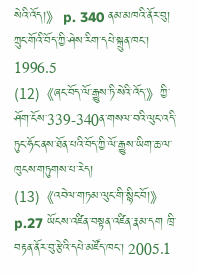སེའི་འོད།》 p. 340 ནམ་མཁའི་ནོར་བུ། ཀྲུང་གོའི་བོད་ཀྱི་ཤེས་རིག་དཔེ་སྐྲུན་ཁང་། 1996.5
(12)《ཞང་བོད་ལོ་རྒྱུས་ཏི་སེའི་འོད་》ཀྱི་ཤོག་ངོས་339-340ན་གསལ་བའི་ལུང་འདི་ཏུང་ཧོང་ནས་ཐོན་པའི་བོད་ཀྱི་ལོ་རྒྱུས་ཡིག་ཆ་ལ་ཁུངས་གཏུགས་པ་རེད།
(13)《འབེལ་གཏམ་ལུང་གི་སྙིང་བོ།》p.27 ཡོངས་འཛིན་བསྟན་འཛིན་རྣམ་དག ཁྲི་བརྟན་ནོར་བུ་རྩེའི་དཔེ་མཛོད་ཁང་། 2005.1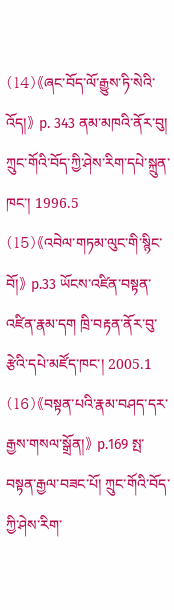(14)《ཞང་བོད་ལོ་རྒྱུས་ཏི་སེའི་འོད།》 p. 343 ནམ་མཁའི་ནོར་བུ། ཀྲུང་གོའི་བོད་ཀྱི་ཤེས་རིག་དཔེ་སྐྲུན་ཁང་། 1996.5
(15)《འབེལ་གཏམ་ལུང་གི་སྙིང་བོ།》 p.33 ཡོངས་འཛིན་བསྟན་འཛིན་རྣམ་དག ཁྲི་བརྟན་ནོར་བུ་རྩེའི་དཔེ་མཛོད་ཁང་། 2005.1
(16)《བསྟན་པའི་རྣམ་བཤད་དར་རྒྱས་གསལ་སྒྲོན།》 p.169 སྤ་བསྟན་རྒྱལ་བཟང་པོ། ཀྲུང་གོའི་བོད་ཀྱི་ཤེས་རིག་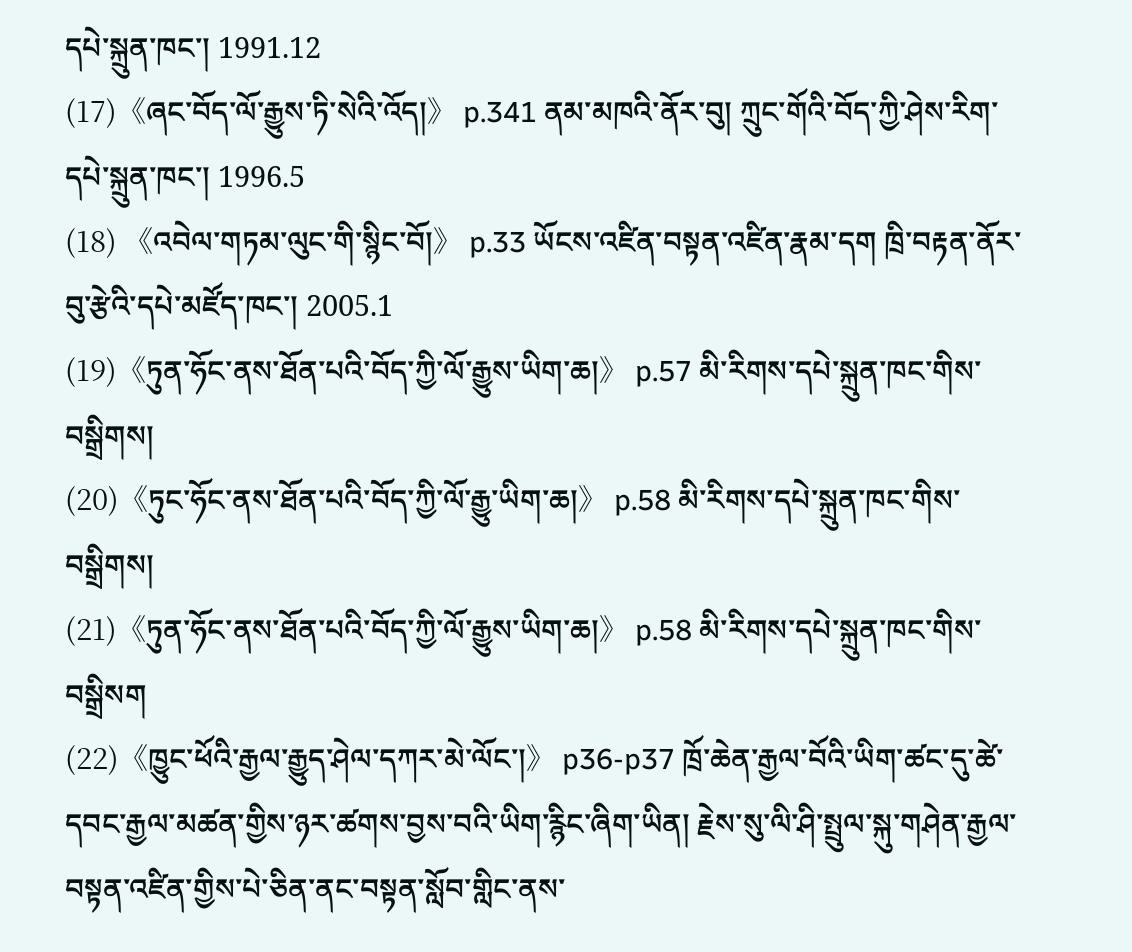དཔེ་སྐྲུན་ཁང་། 1991.12
(17)《ཞང་བོད་ལོ་རྒྱུས་ཏི་སེའི་འོད།》 p.341 ནམ་མཁའི་ནོར་བུ། ཀྲུང་གོའི་བོད་ཀྱི་ཤེས་རིག་དཔེ་སྐྲུན་ཁང་། 1996.5
(18) 《འབེལ་གཏམ་ལུང་གི་སྙིང་བོ།》 p.33 ཡོངས་འཛིན་བསྟན་འཛིན་རྣམ་དག ཁྲི་བརྟན་ནོར་བུ་རྩེའི་དཔེ་མཛོད་ཁང་། 2005.1
(19)《ཏུན་ཧོང་ནས་ཐོན་པའི་བོད་ཀྱི་ལོ་རྒྱུས་ཡིག་ཆ།》 p.57 མི་རིགས་དཔེ་སྐྲུན་ཁང་གིས་བསྒྲིགས།
(20)《ཏུང་ཧོང་ནས་ཐོན་པའི་བོད་ཀྱི་ལོ་རྒྱུ་ཡིག་ཆ།》 p.58 མི་རིགས་དཔེ་སྐྲུན་ཁང་གིས་བསྒྲིགས།
(21)《ཏུན་ཧོང་ནས་ཐོན་པའི་བོད་ཀྱི་ལོ་རྒྱུས་ཡིག་ཆ།》 p.58 མི་རིགས་དཔེ་སྐྲུན་ཁང་གིས་བསྒྲིསག
(22)《ཁྱུང་ཕོའི་རྒྱལ་རྒྱུད་ཤེལ་དཀར་མེ་ལོང་།》 p36-p37 ཁྲོ་ཆེན་རྒྱལ་བོའི་ཡིག་ཚང་དུ་ཚེ་དབང་རྒྱལ་མཚན་གྱིས་ཉར་ཚགས་བྱས་བའི་ཡིག་རྙིང་ཞིག་ཡིན། རྗེས་སུ་ལི་ཤི་སྤྲུལ་སྐུ་གཤེན་རྒྱལ་བསྟན་འཛིན་གྱིས་པེ་ཅིན་ནང་བསྟན་སློབ་གླིང་ནས་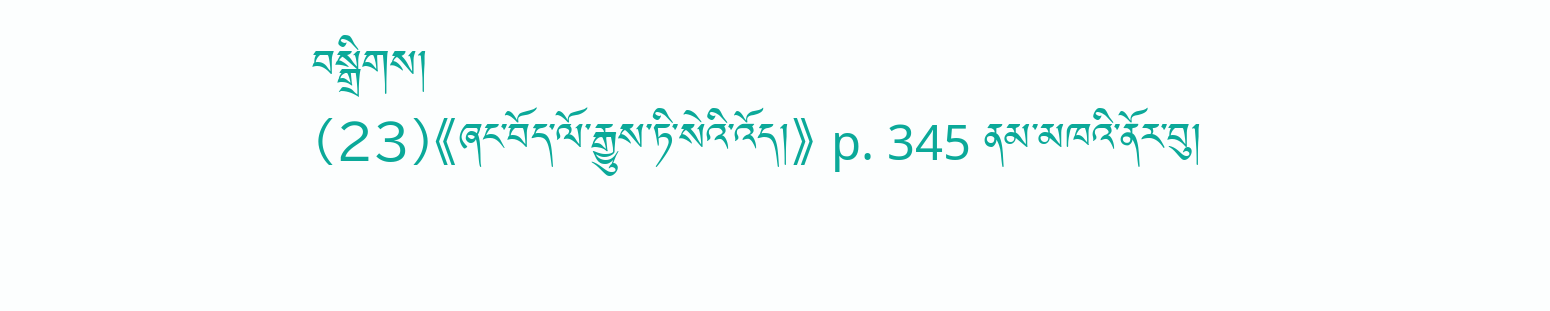བསྒྲིགས།
(23)《ཞང་བོད་ལོ་རྒྱུས་ཏི་སེའི་འོད།》 p. 345 ནམ་མཁའི་ནོར་བུ།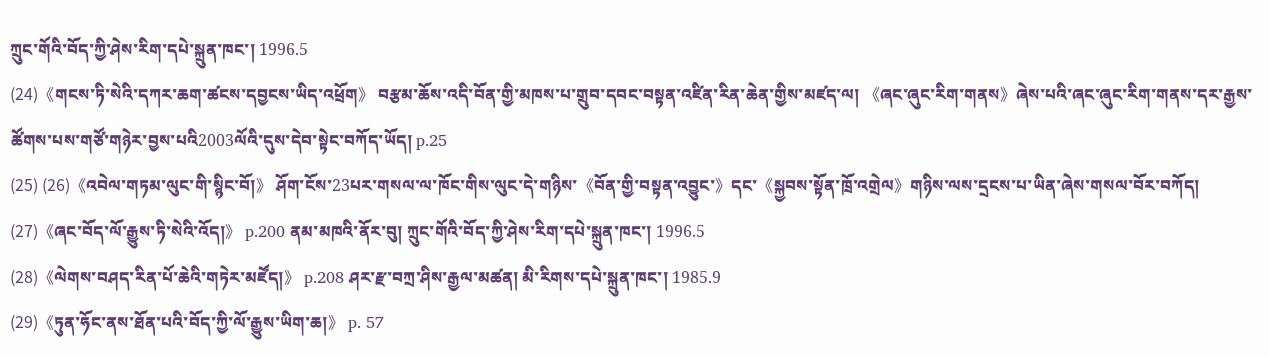ཀྲུང་གོའི་བོད་ཀྱི་ཤེས་རིག་དཔེ་སྐྲུན་ཁང་། 1996.5
(24)《གངས་ཏི་སེའི་དཀར་ཆག་ཚངས་དབྱངས་ཡིད་འཕྲོག》 བརྩམ་ཆོས་འདི་བོན་གྱི་མཁས་པ་གྲུབ་དབང་བསྟན་འཛིན་རིན་ཆེན་གྱིས་མཛད་ལ། 《ཞང་ཞུང་རིག་གནས》ཞེས་པའི་ཞང་ཞུང་རིག་གནས་དར་རྒྱས་ཚོགས་པས་གཙོ་གཉེར་བྱས་པའི2003ལོའི་དུས་དེབ་སྟེང་བཀོད་ཡོད། p.25
(25) (26)《འབེལ་གཏམ་ལུང་གི་སྙིང་བོ།》 ཤོག་ངོས་23པར་གསལ་ལ་ཁོང་གིས་ལུང་དེ་གཉིས་《བོན་གྱི་བསྟན་འབྱུང་》དང་《སྐྱབས་སྟོན་ཁྲོ་འགྲེལ》གཉིས་ལས་དྲངས་པ་ཡིན་ཞེས་གསལ་བོར་བཀོད།
(27)《ཞང་བོད་ལོ་རྒྱུས་ཏི་སེའི་འོད།》 p.200 ནམ་མཁའི་ནོར་བུ། ཀྲུང་གོའི་བོད་ཀྱི་ཤེས་རིག་དཔེ་སྐྲུན་ཁང་། 1996.5
(28)《ལེགས་བཤད་རིན་པོ་ཆེའི་གཏེར་མཛོད།》 p.208 ཤར་རྫ་བཀྲ་ཤིས་རྒྱལ་མཚན། མི་རིགས་དཔེ་སྐྲུན་ཁང་། 1985.9
(29)《ཏུན་ཧོང་ནས་ཐོན་པའི་བོད་ཀྱི་ལོ་རྒྱུས་ཡིག་ཆ།》 p. 57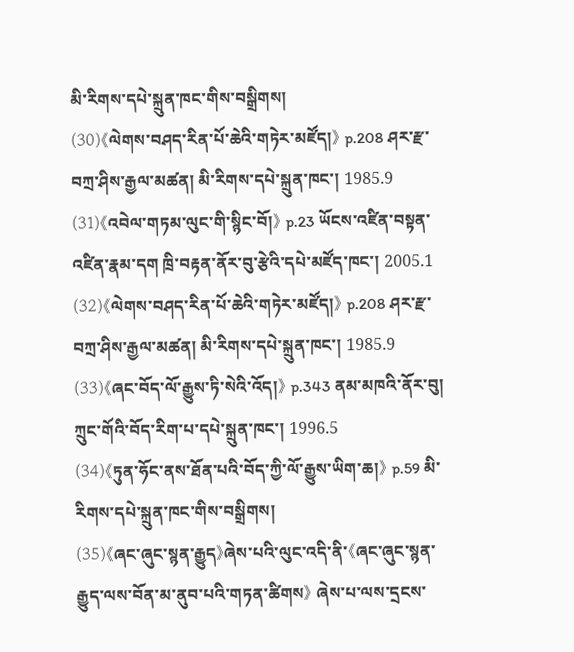མི་རིགས་དཔེ་སྐྲུན་ཁང་གིས་བསྒྲིགས།
(30)《ལེགས་བཤད་རིན་པོ་ཆེའི་གཏེར་མཛོད།》 p.208 ཤར་རྫ་བཀྲ་ཤིས་རྒྱལ་མཚན། མི་རིགས་དཔེ་སྐྲུན་ཁང་། 1985.9
(31)《འབེལ་གཏམ་ལུང་གི་སྙིང་བོ།》 p.23 ཡོངས་འཛིན་བསྟན་འཛིན་རྣམ་དག ཁྲི་བརྟན་ནོར་བུ་རྩེའི་དཔེ་མཛོད་ཁང་། 2005.1
(32)《ལེགས་བཤད་རིན་པོ་ཆེའི་གཏེར་མཛོད།》 p.208 ཤར་རྫ་བཀྲ་ཤིས་རྒྱལ་མཚན། མི་རིགས་དཔེ་སྐྲུན་ཁང་། 1985.9
(33)《ཞང་བོད་ལོ་རྒྱུས་ཏི་སེའི་འོད།》 p.343 ནམ་མཁའི་ནོར་བུ། ཀྲུང་གོའི་བོད་རིག་པ་དཔེ་སྐྲུན་ཁང་། 1996.5
(34)《ཏུན་ཧོང་ནས་ཐོན་པའི་བོད་ཀྱི་ལོ་རྒྱུས་ཡིག་ཆ།》 p.59 མི་རིགས་དཔེ་སྐྲུན་ཁང་གིས་བསྒྲིགས།
(35)《ཞང་ཞུང་སྙན་རྒྱུད》ཞེས་པའི་ལུང་འདི་ནི་《ཞང་ཞུང་སྙན་རྒྱུད་ལས་བོན་མ་ནུབ་པའི་གཏན་ཚིགས》 ཞེས་པ་ལས་དྲངས་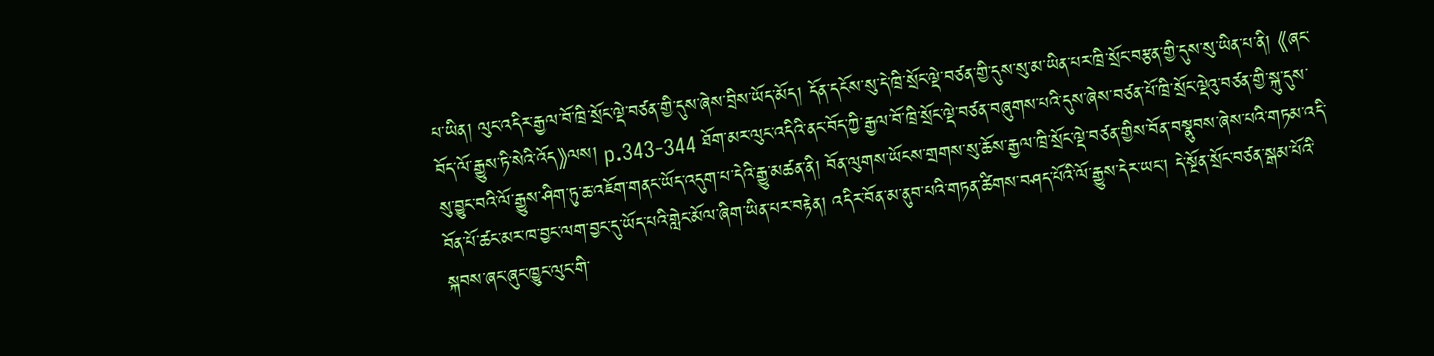པ་ཡིན། ལུང་འདིར་རྒྱལ་བོ་ཁྲི་སྲོང་ལྡེ་བཙན་གྱི་དུས་ཞེས་བྲིས་ཡོད་མོད། དོན་དངོས་སུ་དེ་ཁྲི་སྲོང་ལྡེ་བཙན་གྱི་དུས་སུ་མ་ཡིན་པར་ཁྲི་སྲོང་བརྩན་གྱི་དུས་སུ་ཡིན་པ་ནི། 《ཞང་བོད་ལོ་རྒྱུས་ཏི་སེའི་འོད》ལས། p.343-344 ཐོག་མར་ལུང་འདིའི་ནང་བོད་ཀྱི་རྒྱལ་བོ་ཁྲི་སྲོང་ལྡེ་བཙན་བཞུགས་པའི་དུས་ཞེས་བཙན་པོ་ཁྲི་སྲོང་ལྡེའུ་བཙན་གྱི་སྐུ་དུས་སུ་བྱུང་བའི་ལོ་རྒྱུས་ཤིག་ཏུ་ཆ་འཇོག་གནང་ཡོད་འདུག་པ་དེའི་རྒྱུ་མཚན་ནི། བོན་ལུགས་ཡོངས་གྲགས་སུ་ཆོས་རྒྱལ་ཁྲི་སྲོང་ལྡེ་བཙན་གྱིས་བོན་བསྣུབས་ཞེས་པའི་གཏམ་འདི་བོན་པོ་ཚང་མར་ཁ་བྱང་ལག་བྱང་དུ་ཡོད་པའི་གླེང་མོལ་ཞིག་ཡིན་པར་བརྟེན། འདིར་བོན་མ་ནུབ་པའི་གཏན་ཚིགས་བཤད་པོའི་ལོ་རྒྱུས་དེར་ཡང་། དེ་སྔོན་སྲོང་བཙན་སྒམ་པོའི་སྐབས་ཞང་ཞུང་ཁྱུང་ལུང་གི་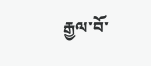རྒྱལ་བོ་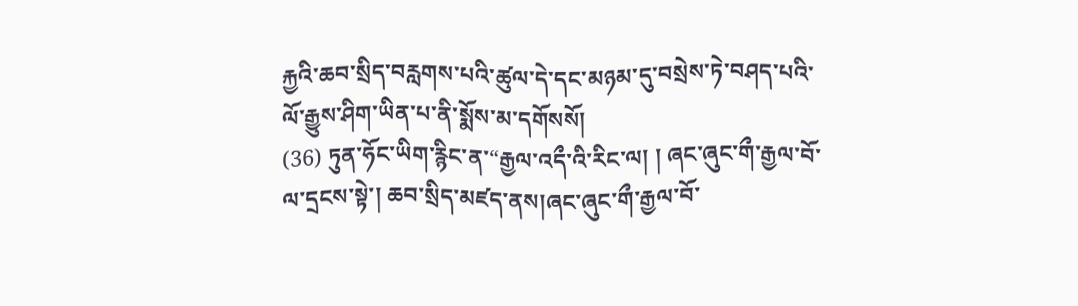རྐྱའི་ཆབ་སྲིད་བརླགས་པའི་ཚུལ་དེ་དང་མཉམ་དུ་བསྲེས་ཏེ་བཤད་པའི་ལོ་རྒྱུས་ཤིག་ཡིན་པ་ནི་སྨོས་མ་དགོསསོ།
(36) ཏུན་ཧོང་ཡིག་རྙིང་ན་“རྒྱལ་འདྀ་འི་རིང་ལ། ། ཞང་ཞུང་གྀ་རྒྱལ་བོ་ལ་དྲངས་སྟེ་། ཆབ་སྲིད་མཛད་ནས།ཞང་ཞུང་གྀ་རྒྱལ་བོ་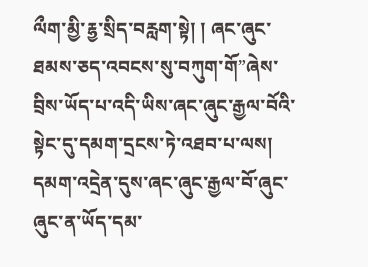ལྀག་མྱི་རྷྱ་སྲིད་བརླག་སྟེ། ། ཞང་ཞུང་ཐམས་ཅད་འབངས་སུ་བཀུག་གོ”ཞེས་བྲིས་ཡོད་པ་འདི་ཡིས་ཞང་ཞུང་རྒྱལ་བོའི་སྟེང་དུ་དམག་དྲངས་ཏེ་འཐབ་པ་ལས། དམག་འདྲེན་དུས་ཞང་ཞུང་རྒྱལ་བོ་ཞུང་ཞུང་ན་ཡོད་དམ་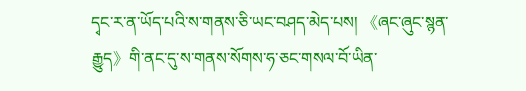དྭང་ར་ན་ཡོད་པའི་ས་གནས་ཅི་ཡང་བཤད་མེད་པས། 《ཞང་ཞུང་སྙན་རྒྱུད》གི་ནང་དུ་ས་གནས་སོགས་ཧ་ཅང་གསལ་བོ་ཡིན་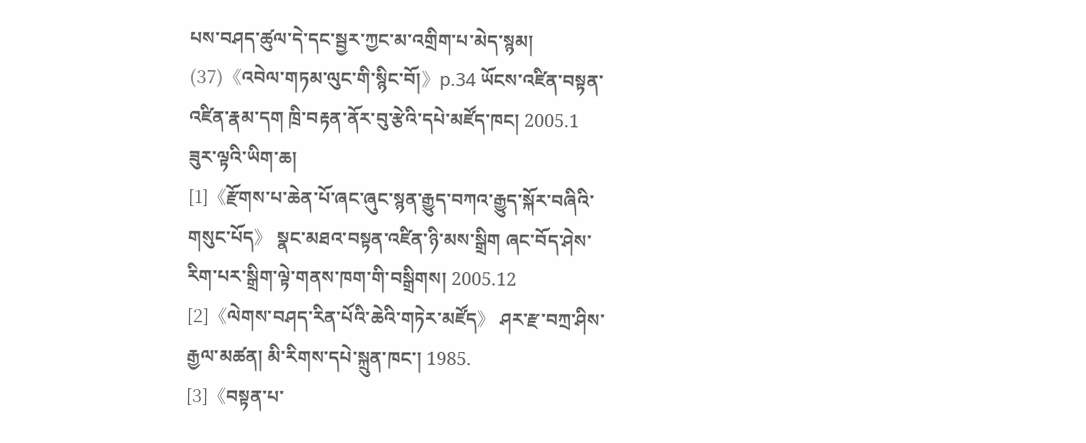པས་བཤད་ཚུལ་དེ་དང་སྦྱར་ཀྱང་མ་འགྲིག་པ་མེད་སྙམ།
(37)《འབེལ་གཏམ་ལུང་གི་སྙིང་བོ།》p.34 ཡོངས་འཛིན་བསྟན་འཛིན་རྣམ་དག ཁྲི་བརྟན་ནོར་བུ་རྩེའི་དཔེ་མཛོད་ཁང། 2005.1
ཟུར་ལྟའི་ཡིག་ཆ།
[1]《རྫོགས་པ་ཆེན་པོ་ཞང་ཞུང་སྙན་རྒྱུད་བཀའ་རྒྱུད་སྐོར་བཞིའི་གསུང་པོད》 སྣང་མཐའ་བསྟན་འཛིན་ཉི་མས་སྒྲིག ཞང་བོད་ཤེས་རིག་པར་སྒྲིག་ལྟེ་གནས་ཁག་གི་བསྒྲིགས། 2005.12
[2]《ལེགས་བཤད་རིན་པོའི་ཆེའི་གཏེར་མཛོད》 ཤར་རྫ་བཀྲ་ཤིས་རྒྱལ་མཚན། མི་རིགས་དཔེ་སྐྲུན་ཁང་། 1985.
[3]《བསྟན་པ་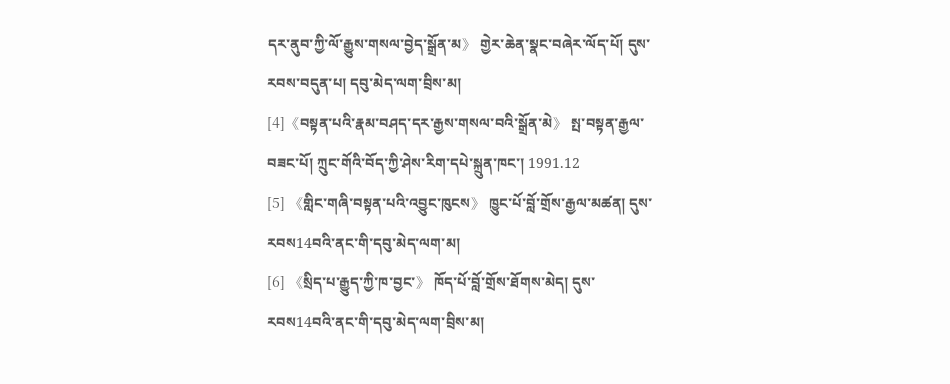དར་ནུབ་ཀྱི་ལོ་རྒྱུས་གསལ་བྱེད་སྒྲོན་མ》 གྱེར་ཆེན་སྣང་བཞེར་ལོད་པོ། དུས་རབས་བདུན་པ། དབུ་མེད་ལག་བྲིས་མ།
[4]《བསྟན་པའི་རྣམ་བཤད་དར་རྒྱས་གསལ་བའི་སྒྲོན་མེ》 སྤ་བསྟན་རྒྱལ་བཟང་པོ། ཀྲུང་གོའི་བོད་ཀྱི་ཤེས་རིག་དཔེ་སྐྲུན་ཁང་། 1991.12
[5] 《གླིང་གཞི་བསྟན་པའི་འབྱུང་ཁུངས》 ཁྱུང་པོ་བློ་གྲོས་རྒྱལ་མཚན། དུས་རབས14བའི་ནང་གི་དབུ་མེད་ལག་མ།
[6] 《སྲིད་པ་རྒྱུད་ཀྱི་ཁ་བྱང་》 ཁོད་པོ་བློ་གྲོས་ཐོགས་མེད། དུས་རབས14བའི་ནང་གི་དབུ་མེད་ལག་བྲིས་མ།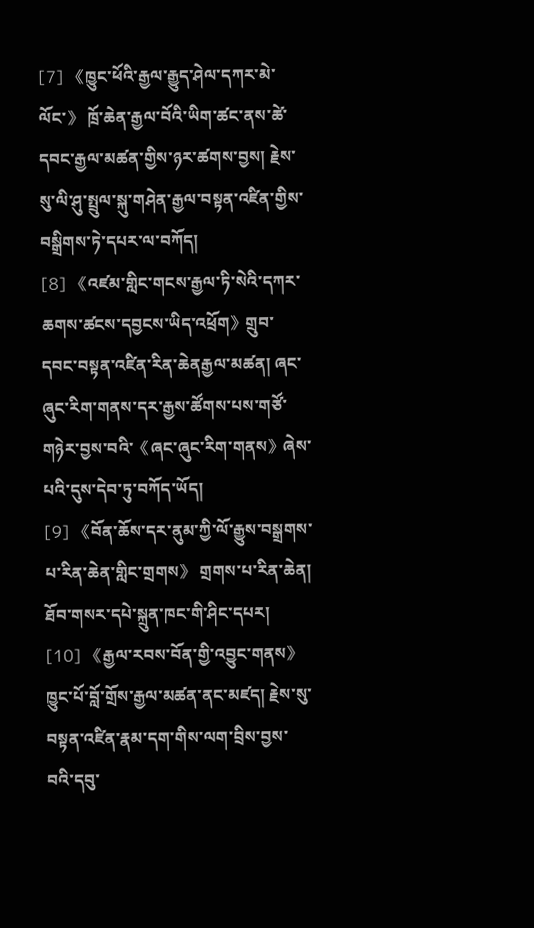[7] 《ཁྱུང་ཕོའི་རྒྱལ་རྒྱུད་ཤེལ་དཀར་མེ་ལོང་》 ཁྲོ་ཆེན་རྒྱལ་བོའི་ཡིག་ཚང་ནས་ཚེ་དབང་རྒྱལ་མཚན་གྱིས་ཉར་ཚགས་བྱས། རྗེས་སུ་ལི་ཤུ་སྤྲུལ་སྐུ་གཤེན་རྒྱལ་བསྟན་འཛིན་གྱིས་བསྒྲིགས་ཏེ་དཔར་ལ་བཀོད།
[8] 《འཛམ་གླིང་གངས་རྒྱལ་ཏི་སེའི་དཀར་ཆགས་ཚངས་དབྱངས་ཡིད་འཕྲོག》གྲུབ་དབང་བསྟན་འཛིན་རིན་ཆེནརྒྱལ་མཚན། ཞང་ཞུང་རིག་གནས་དར་རྒྱས་ཚོགས་པས་གཙོ་གཉེར་བྱས་བའི་《ཞང་ཞུང་རིག་གནས》ཞེས་པའི་དུས་དེབ་ཏུ་བཀོད་ཡོད།
[9] 《བོན་ཆོས་དར་ནུམ་ཀྱི་ལོ་རྒྱུས་བསྒྲགས་པ་རིན་ཆེན་གླིང་གྲགས》 གྲགས་པ་རིན་ཆེན། ཐོབ་གསར་དཔེ་སྐྲུན་ཁང་གི་ཤིང་དཔར།
[10] 《རྒྱལ་རབས་བོན་གྱི་འབྱུང་གནས》 ཁྱུང་པོ་བློ་གྲོས་རྒྱལ་མཚན་ནང་མཛད། རྗེས་སུ་བསྟན་འཛིན་རྣམ་དག་གིས་ལག་བྲིས་བྱས་བའི་དབུ་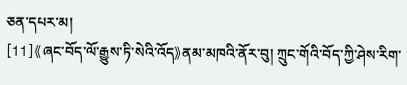ཅན་དཔར་མ།
[11]《ཞང་བོད་ལོ་རྒྱུས་ཏི་སེའི་འོད》ནམ་མཁའི་ནོར་བུ། ཀྲུང་གོའི་བོད་ཀྱི་ཤེས་རིག་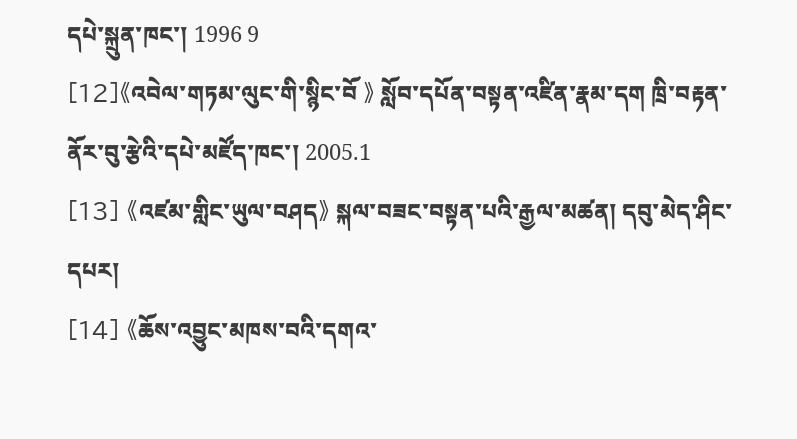དཔེ་སྐྲུན་ཁང་། 1996 9
[12]《འབེལ་གཏམ་ལུང་གི་སྙིང་བོ 》 སློབ་དཔོན་བསྟན་འཛིན་རྣམ་དག ཁྲི་བརྟན་ནོར་བུ་རྩེའི་དཔེ་མཛོད་ཁང་། 2005.1
[13] 《འཛམ་གླིང་ཡུལ་བཤད》 སྐལ་བཟང་བསྟན་པའི་རྒྱལ་མཚན། དབུ་མེད་ཤིང་དཔར།
[14] 《ཆོས་འབྱུང་མཁས་བའི་དགའ་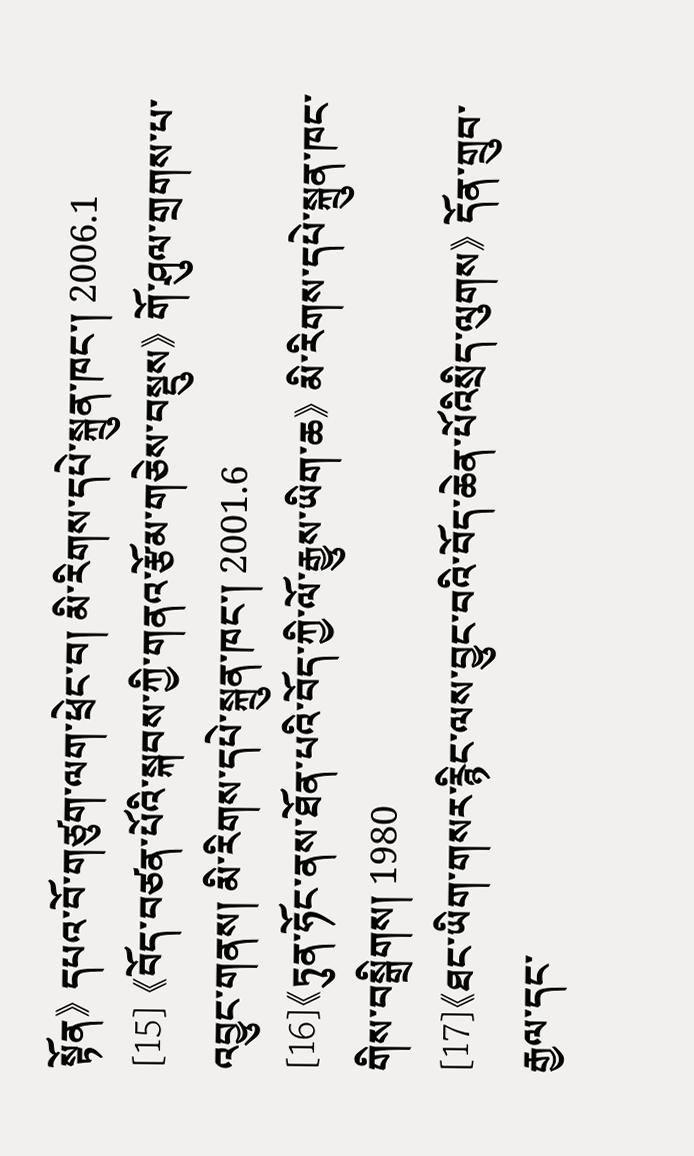སྟོན》 དཔའ་བོ་གཙུག་ལག་ཕྲེང་བ། མི་རིགས་དཔེ་སྐྲུན་ཁང་། 2006.1
[15] 《བོད་བཙན་པོའི་སྐབས་ཀྱི་གནའ་རྩོམ་གཅེས་བསྡུས》 གོ་ཤུལ་གྲགས་པ་འབྱུང་གནས། མི་རིགས་དཔེ་སྐྲུན་ཁང་། 2001.6
[16]《ཏུན་ཧོང་ནས་ཐོན་པའི་བོད་ཀྱི་ལོ་རྒྱུས་ཡིག་ཆ》 མི་རིགས་དཔེ་སྐྲུན་ཁང་གིས་བསྒྲིགས། 1980
[17]《ཐང་ཡིག་གསར་རྙིང་ལས་བྱུང་བའི་བོད་ཆེན་པོའིསྲིད་ལུགས》 དོན་གྲུབ་རྒྱལ་དང་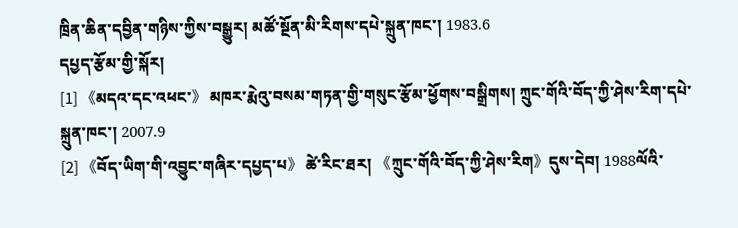ཁྲིན་ཆིན་དབྱིན་གཉིས་ཀྱིས་བསྒྱུར། མཚོ་སྔོན་མི་རིགས་དཔེ་སྐྲུན་ཁང་། 1983.6
དཔྱད་རྩོམ་གྱི་སྐོར།
[1] 《མདའ་དང་འཕང་》 མཁར་རྨེའུ་བསམ་གཏན་གྱི་གསུང་རྩོམ་ཕྱོགས་བསྒྲིགས། ཀྲུང་གོའི་བོད་ཀྱི་ཤེས་རིག་དཔེ་སྐྲུན་ཁང་། 2007.9
[2] 《བོད་ཡིག་གི་འབྱུང་གཞིར་དཔྱད་པ》 ཚེ་རིང་ཐར། 《ཀྲུང་གོའི་བོད་ཀྱི་ཤེས་རིག》དུས་དེབ། 1988ལོའི་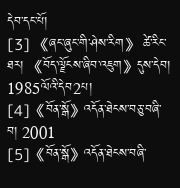དེབ་དང་པོ།
[3] 《ཞང་ཞུང་གི་ཤེས་རིག》 ཚེ་རིང་ཐར། 《བོད་ལྗོངས་ཞིབ་འཇུག》དུས་དེབ། 1985ལོའི་དེབ2པ།
[4]《བོན་སྒོ》འདོན་ཐེངས་བཅུ་བཞི་བ། 2001
[5]《བོན་སྒོ》འདོན་ཐེངས་བཞི་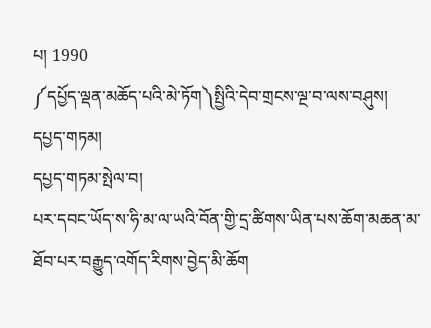པ། 1990
༼དཔྱོད་ལྡན་མཆོད་པའི་མེ་ཏོག༽སྤྱིའི་དེབ་གྲངས་ལྔ་བ་ལས་བཤུས།
དཔྱད་གཏམ།
དཔྱད་གཏམ་སྤེལ་བ།
པར་དབང་ཡོད་ས་ཧི་མ་ལ་ཡའི་བོན་གྱི་དྲ་ཚིགས་ཡིན་པས་ཆོག་མཆན་མ་ཐོབ་པར་བརྒྱུད་འགོད་རིགས་བྱེད་མི་ཆོག